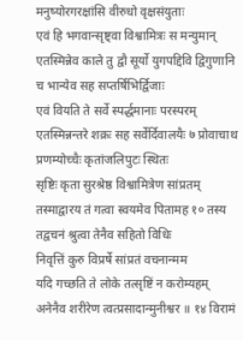मनुष्योरगरक्षांसि वीरुधो वृक्षसंयुताः
एवं हि भगवान्सृष्ट्वा विश्वामित्रः स मन्युमान्
एतस्मिन्नेव काले तु द्वौ सूर्यो युगपद्दिवि द्विगुणानि च भान्येव सह सप्तर्षिभिर्द्विजाः
एवं वियति ते सर्वे स्पर्द्धमानाः परस्परम्
एतस्मिन्नन्तरे शक्रः सह सर्वेर्दिवालयैः ७ प्रोवाचाथ प्रणम्योच्चैः कृतांजलिपुटः स्थितः
सृष्टिः कृता सुरश्रेष्ठ विश्वामित्रेण सांप्रतम्
तस्माद्वारय तं गत्वा स्वयमेव पितामह १० तस्य तद्वचनं श्रुत्वा तेनैव सहितो विधिः
निवृत्तिं कुरु विप्रर्षे सांप्रतं वचनान्मम
यदि गच्छति ते लोके तत्सृष्टिं न करोम्यहम्
अनेनैव शरीरेण त्वत्प्रसादान्मुनीश्वर ॥ १४ विरामं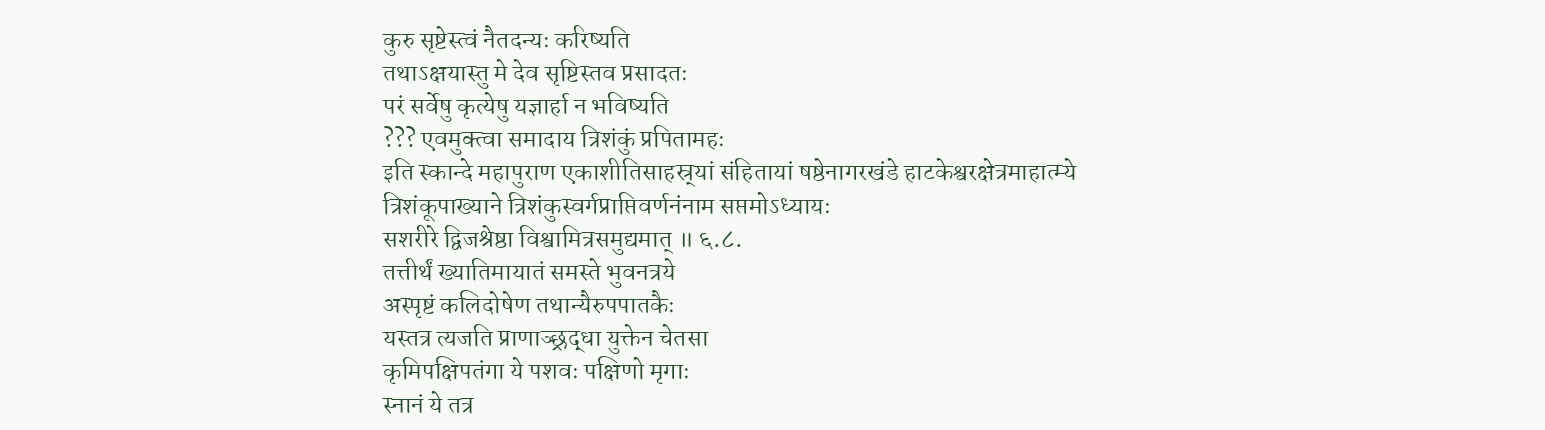कुरु सृष्टेस्त्वं नैतदन्यः करिष्यति
तथाऽक्षयास्तु मे देव सृष्टिस्तव प्रसादतः
परं सर्वेषु कृत्येषु यज्ञार्हा न भविष्यति
??? एवमुक्त्वा समादाय त्रिशंकुं प्रपितामहः
इति स्कान्दे महापुराण एकाशीतिसाहस्र्यां संहितायां षष्ठेनागरखंडे हाटकेश्वरक्षेत्रमाहात्म्ये त्रिशंकूपाख्याने त्रिशंकुस्वर्गप्राप्तिवर्णनंनाम सप्तमोऽध्यायः
सशरीरे द्विजश्रेष्ठा विश्वामित्रसमुद्यमात् ॥ ६.८.
तत्तीर्थं ख्यातिमायातं समस्ते भुवनत्रये
अस्पृष्टं कलिदोषेण तथान्यैरुपपातकैः
यस्तत्र त्यजति प्राणाञ्छ्रद्धा युक्तेन चेतसा
कृमिपक्षिपतंगा ये पशवः पक्षिणो मृगाः
स्नानं ये तत्र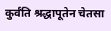कुर्वंति श्रद्धापूतेन चेतसा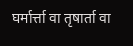घर्मार्त्ता वा तृषार्ता वा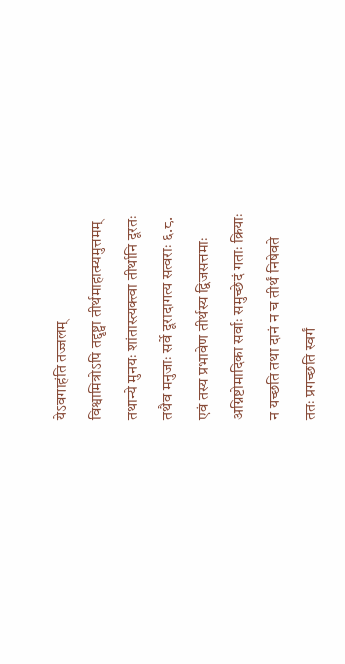येऽवगाहंति तज्जलम्
विश्वामित्रोऽपि तद्दृष्ट्वा तीर्थमाहात्म्यमुत्तमम्
तथान्ये मुनयः शांतास्त्यक्त्वा तीर्थानि दूरतः
तथैव मनुजाः सर्वे दूरादागत्य सत्वराः ६.८.
एवं तस्य प्रभावेण तीर्थस्य द्विजसत्तमाः
अग्निष्टोमादिका सर्वाः समुच्छेदं गताः क्रियाः
न यच्छति तथा दानं न च तीर्थं निषेवते
ततः प्रगच्छति स्वर्गं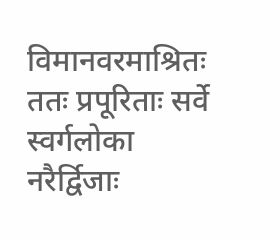विमानवरमाश्रितः
ततः प्रपूरिताः सर्वे स्वर्गलोका नरैर्द्विजाः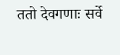ततो देवगणाः सर्वे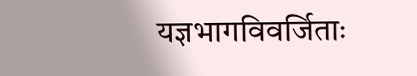यज्ञभागविवर्जिताः